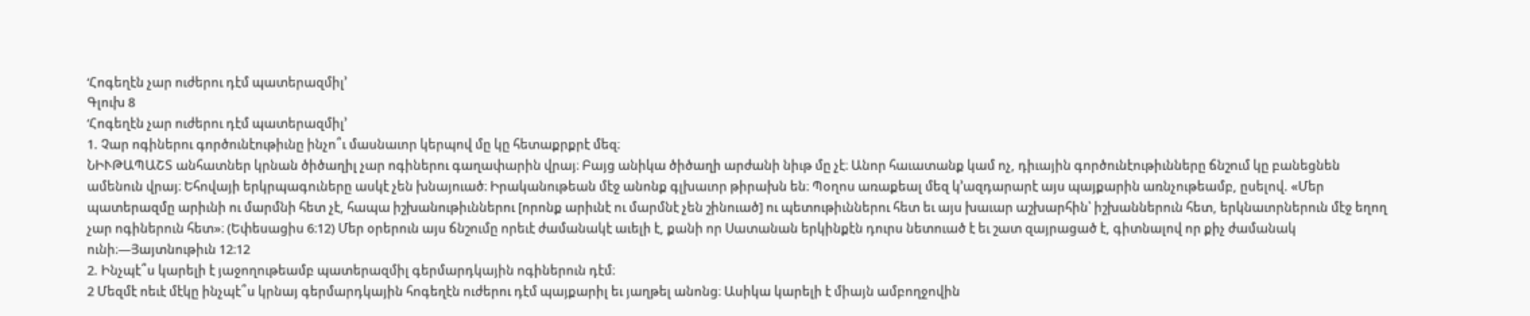‘Հոգեղէն չար ուժերու դէմ պատերազմիլ’
Գլուխ 8
‘Հոգեղէն չար ուժերու դէմ պատերազմիլ’
1. Չար ոգիներու գործունէութիւնը ինչո՞ւ մասնաւոր կերպով մը կը հետաքրքրէ մեզ։
ՆԻՒԹԱՊԱՇՏ անհատներ կրնան ծիծաղիլ չար ոգիներու գաղափարին վրայ։ Բայց անիկա ծիծաղի արժանի նիւթ մը չէ։ Անոր հաւատանք կամ ոչ, դիւային գործունէութիւնները ճնշում կը բանեցնեն ամենուն վրայ։ Եհովայի երկրպագուները ասկէ չեն խնայուած։ Իրականութեան մէջ անոնք գլխաւոր թիրախն են։ Պօղոս առաքեալ մեզ կ’ազդարարէ այս պայքարին առնչութեամբ, ըսելով. «Մեր պատերազմը արիւնի ու մարմնի հետ չէ, հապա իշխանութիւններու [որոնք արիւնէ ու մարմնէ չեն շինուած] ու պետութիւններու հետ եւ այս խաւար աշխարհին՝ իշխաններուն հետ, երկնաւորներուն մէջ եղող չար ոգիներուն հետ»։ (Եփեսացիս 6։12) Մեր օրերուն այս ճնշումը որեւէ ժամանակէ աւելի է, քանի որ Սատանան երկինքէն դուրս նետուած է եւ շատ զայրացած է, գիտնալով որ քիչ ժամանակ ունի։—Յայտնութիւն 12։12
2. Ինչպէ՞ս կարելի է յաջողութեամբ պատերազմիլ գերմարդկային ոգիներուն դէմ։
2 Մեզմէ ոեւէ մէկը ինչպէ՞ս կրնայ գերմարդկային հոգեղէն ուժերու դէմ պայքարիլ եւ յաղթել անոնց։ Ասիկա կարելի է միայն ամբողջովին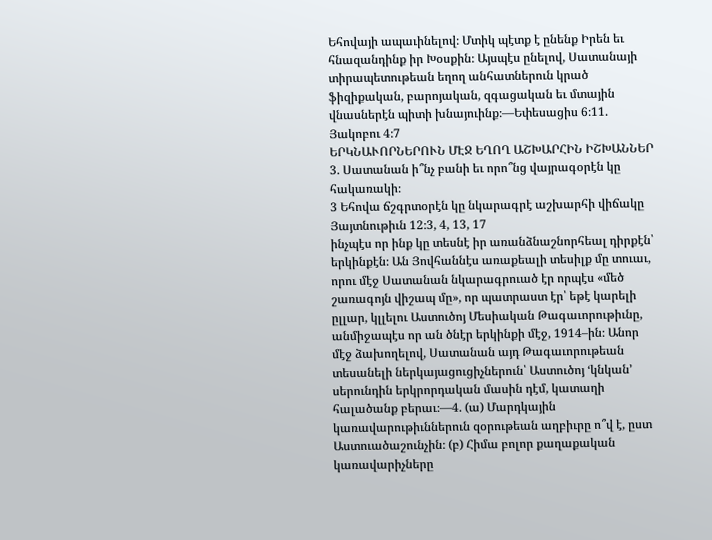Եհովայի ապաւինելով։ Մտիկ պէտք է ընենք Իրեն եւ հնազանդինք իր Խօսքին։ Այսպէս ընելով, Սատանայի տիրապետութեան եղող անհատներուն կրած ֆիզիքական, բարոյական, զգացական եւ մտային վնասներէն պիտի խնայուինք։—Եփեսացիս 6։11. Յակոբու 4։7
ԵՐԿՆԱՒՈՐՆԵՐՈՒՆ ՄԷՋ ԵՂՈՂ ԱՇԽԱՐՀԻՆ ԻՇԽԱՆՆԵՐ
3. Սատանան ի՞նչ բանի եւ որո՞նց վայրագօրէն կը հակառակի։
3 Եհովա ճշգրտօրէն կը նկարագրէ աշխարհի վիճակը Յայտնութիւն 12։3, 4, 13, 17
ինչպէս որ ինք կը տեսնէ իր առանձնաշնորհեալ դիրքէն՝ երկինքէն։ Ան Յովհաննէս առաքեալի տեսիլք մը տուաւ, որու մէջ Սատանան նկարագրուած էր որպէս «մեծ շառագոյն վիշապ մը», որ պատրաստ էր՝ եթէ կարելի ըլլար, կլլելու Աստուծոյ Մեսիական Թագաւորութիւնը, անմիջապէս որ ան ծնէր երկինքի մէջ, 1914–ին։ Անոր մէջ ձախողելով, Սատանան այդ Թագաւորութեան տեսանելի ներկայացուցիչներուն՝ Աստուծոյ ‘կնկան’ սերունդին երկրորդական մասին դէմ, կատաղի հալածանք բերաւ։—4. (ա) Մարդկային կառավարութիւններուն զօրութեան աղբիւրը ո՞վ է, ըստ Աստուածաշունչին։ (բ) Հիմա բոլոր քաղաքական կառավարիչները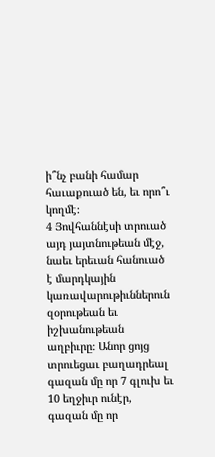ի՞նչ բանի համար հաւաքուած են, եւ որո՞ւ կողմէ։
4 Յովհաննէսի տրուած այդ յայտնութեան մէջ, նաեւ երեւան հանուած է մարդկային կառավարութիւններուն զօրութեան եւ իշխանութեան աղբիւրը։ Անոր ցոյց տրուեցաւ բաղադրեալ գազան մը որ 7 գլուխ եւ 10 եղջիւր ունէր, գազան մը որ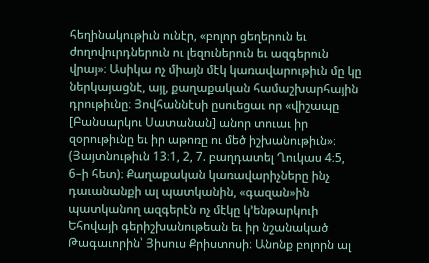հեղինակութիւն ունէր, «բոլոր ցեղերուն եւ ժողովուրդներուն ու լեզուներուն եւ ազգերուն վրայ»։ Ասիկա ոչ միայն մէկ կառավարութիւն մը կը ներկայացնէ, այլ, քաղաքական համաշխարհային դրութիւնը։ Յովհաննէսի ըսուեցաւ որ «վիշապը [Բանսարկու Սատանան] անոր տուաւ իր զօրութիւնը եւ իր աթոռը ու մեծ իշխանութիւն»։ (Յայտնութիւն 13։1, 2, 7. բաղդատել Ղուկաս 4։5, 6–ի հետ)։ Քաղաքական կառավարիչները ինչ դաւանանքի ալ պատկանին, «գազան»ին պատկանող ազգերէն ոչ մէկը կ’ենթարկուի Եհովայի գերիշխանութեան եւ իր նշանակած Թագաւորին՝ Յիսուս Քրիստոսի։ Անոնք բոլորն ալ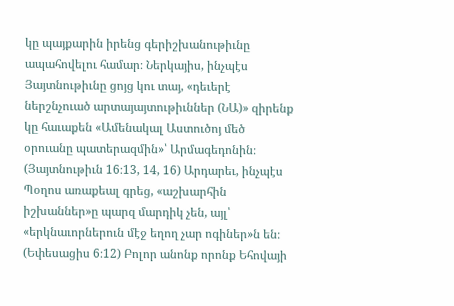կը պայքարին իրենց գերիշխանութիւնը ապահովելու համար։ Ներկայիս, ինչպէս Յայտնութիւնը ցոյց կու տայ, «դեւերէ ներշնչուած արտայայտութիւններ (ՆԱ)» զիրենք կը հաւաքեն «Ամենակալ Աստուծոյ մեծ օրուանը պատերազմին»՝ Արմագեդոնին։ (Յայտնութիւն 16։13, 14, 16) Արդարեւ, ինչպէս Պօղոս առաքեալ գրեց, «աշխարհին իշխաններ»ը պարզ մարդիկ չեն, այլ՝ «երկնաւորներուն մէջ եղող չար ոգիներ»ն են։ (Եփեսացիս 6։12) Բոլոր անոնք որոնք Եհովայի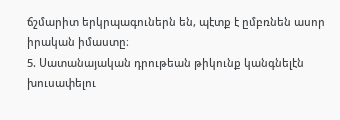ճշմարիտ երկրպագուներն են, պէտք է ըմբռնեն ասոր իրական իմաստը։
5. Սատանայական դրութեան թիկունք կանգնելէն խուսափելու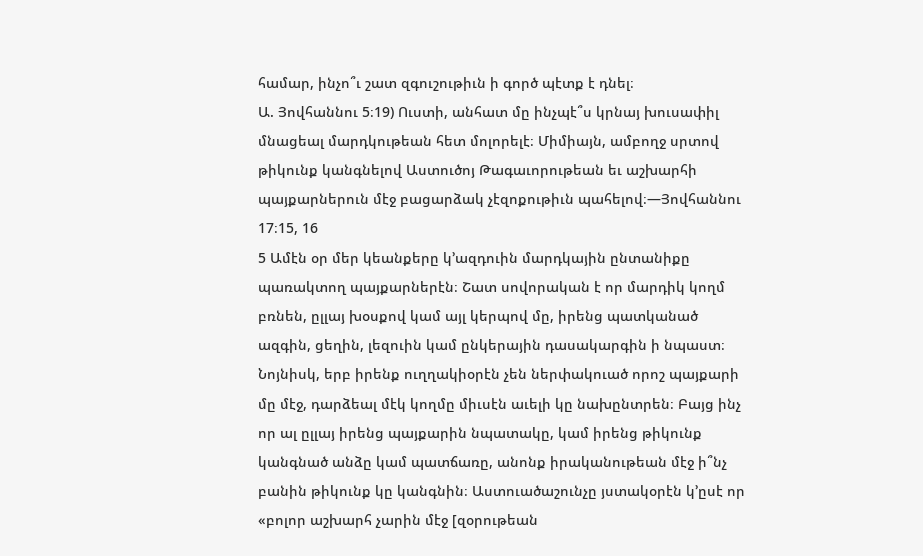համար, ինչո՞ւ շատ զգուշութիւն ի գործ պէտք է դնել։
Ա. Յովհաննու 5։19) Ուստի, անհատ մը ինչպէ՞ս կրնայ խուսափիլ մնացեալ մարդկութեան հետ մոլորելէ։ Միմիայն, ամբողջ սրտով թիկունք կանգնելով Աստուծոյ Թագաւորութեան եւ աշխարհի պայքարներուն մէջ բացարձակ չէզոքութիւն պահելով։—Յովհաննու 17։15, 16
5 Ամէն օր մեր կեանքերը կ’ազդուին մարդկային ընտանիքը պառակտող պայքարներէն։ Շատ սովորական է որ մարդիկ կողմ բռնեն, ըլլայ խօսքով կամ այլ կերպով մը, իրենց պատկանած ազգին, ցեղին, լեզուին կամ ընկերային դասակարգին ի նպաստ։ Նոյնիսկ, երբ իրենք ուղղակիօրէն չեն ներփակուած որոշ պայքարի մը մէջ, դարձեալ մէկ կողմը միւսէն աւելի կը նախընտրեն։ Բայց ինչ որ ալ ըլլայ իրենց պայքարին նպատակը, կամ իրենց թիկունք կանգնած անձը կամ պատճառը, անոնք իրականութեան մէջ ի՞նչ բանին թիկունք կը կանգնին։ Աստուածաշունչը յստակօրէն կ’ըսէ որ «բոլոր աշխարհ չարին մէջ [զօրութեան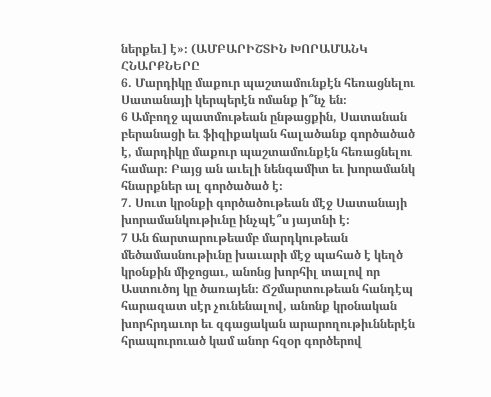ներքեւ] է»։ (ԱՄԲԱՐԻՇՏԻՆ ԽՈՐԱՄԱՆԿ ՀՆԱՐՔՆԵՐԸ
6. Մարդիկը մաքուր պաշտամունքէն հեռացնելու Սատանայի կերպերէն ոմանք ի՞նչ են։
6 Ամբողջ պատմութեան ընթացքին, Սատանան բերանացի եւ ֆիզիքական հալածանք գործածած է, մարդիկը մաքուր պաշտամունքէն հեռացնելու համար։ Բայց ան աւելի նենգամիտ եւ խորամանկ հնարքներ ալ գործածած է։
7. Սուտ կրօնքի գործածութեան մէջ Սատանայի խորամանկութիւնը ինչպէ՞ս յայտնի է։
7 Ան ճարտարութեամբ մարդկութեան մեծամասնութիւնը խաւարի մէջ պահած է կեղծ կրօնքին միջոցաւ, անոնց խորհիլ տալով որ Աստուծոյ կը ծառայեն։ Ճշմարտութեան հանդէպ հարազատ սէր չունենալով, անոնք կրօնական խորհրդաւոր եւ զգացական արարողութիւններէն հրապուրուած կամ անոր հզօր գործերով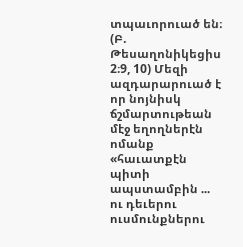տպաւորուած են։ (Բ. Թեսաղոնիկեցիս 2։9, 10) Մեզի ազդարարուած է որ նոյնիսկ ճշմարտութեան մէջ եղողներէն ոմանք «հաւատքէն պիտի ապստամբին ... ու դեւերու ուսմունքներու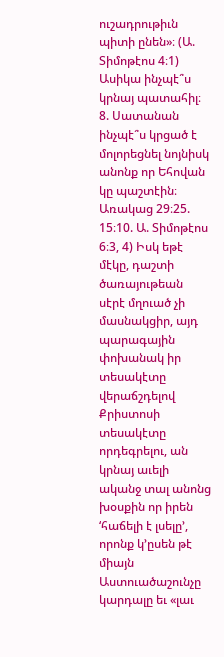ուշադրութիւն պիտի ընեն»։ (Ա. Տիմոթէոս 4։1) Ասիկա ինչպէ՞ս կրնայ պատահիլ։
8. Սատանան ինչպէ՞ս կրցած է մոլորեցնել նոյնիսկ անոնք որ Եհովան կը պաշտէին։
Առակաց 29։25. 15։10. Ա. Տիմոթէոս 6։3, 4) Իսկ եթէ մէկը, դաշտի ծառայութեան սէրէ մղուած չի մասնակցիր, այդ պարագային փոխանակ իր տեսակէտը վերաճշդելով Քրիստոսի տեսակէտը որդեգրելու, ան կրնայ աւելի ականջ տալ անոնց խօսքին որ իրեն ‘հաճելի է լսելը’, որոնք կ’ըսեն թէ միայն Աստուածաշունչը կարդալը եւ «լաւ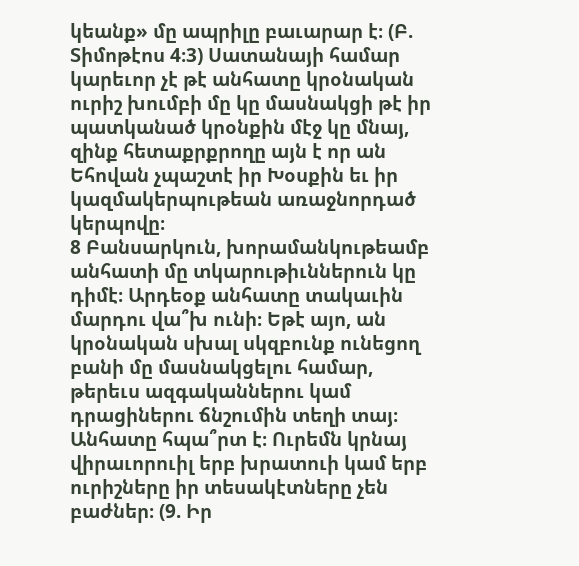կեանք» մը ապրիլը բաւարար է։ (Բ. Տիմոթէոս 4։3) Սատանայի համար կարեւոր չէ թէ անհատը կրօնական ուրիշ խումբի մը կը մասնակցի թէ իր պատկանած կրօնքին մէջ կը մնայ, զինք հետաքրքրողը այն է որ ան Եհովան չպաշտէ իր Խօսքին եւ իր կազմակերպութեան առաջնորդած կերպովը։
8 Բանսարկուն, խորամանկութեամբ անհատի մը տկարութիւններուն կը դիմէ։ Արդեօք անհատը տակաւին մարդու վա՞խ ունի։ Եթէ այո, ան կրօնական սխալ սկզբունք ունեցող բանի մը մասնակցելու համար, թերեւս ազգականներու կամ դրացիներու ճնշումին տեղի տայ։ Անհատը հպա՞րտ է։ Ուրեմն կրնայ վիրաւորուիլ երբ խրատուի կամ երբ ուրիշները իր տեսակէտները չեն բաժներ։ (9. Իր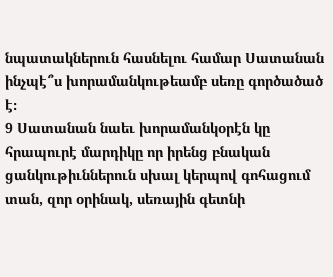նպատակներուն հասնելու համար Սատանան ինչպէ՞ս խորամանկութեամբ սեռը գործածած է։
9 Սատանան նաեւ խորամանկօրէն կը հրապուրէ մարդիկը որ իրենց բնական ցանկութիւններուն սխալ կերպով գոհացում տան, զոր օրինակ, սեռային գետնի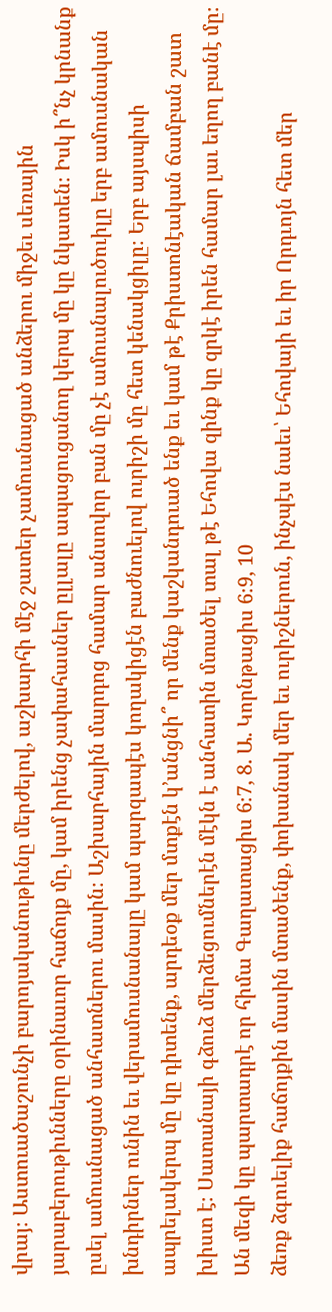վրայ։ Աստուածաշունչի բարոյականութիւնը մերժելով, աշխարհի մէջ շատեր չամուսնացած անձերու միջեւ սեռային յարաբերութիւնները օրինաւոր հաճոյք մը, կամ իրենց չափահասներ ըլլալը ապացուցանող կերպ մը կը նկատեն։ Իսկ ի՞նչ կրնանք ըսել ամուսնացած անհատներու մասին։ Աշխարհային մարդոց համար անսովոր բան մը չէ ամուսնալուծուիլը երբ ամուսնական խնդիրներ ունին եւ վերամուսնանալը կամ պարզապէս կողակիցէն բաժնուելով ուրիշի մը հետ կենակցիլը։ Երբ այսպիսի ապրելակերպ մը կը դիտենք, արդեօք մեր մտքէն կ’անցնի՞ որ մենք կաշկանդուած ենք եւ կամ թէ Քրիստոնէական ճամբան շատ խիստ է։ Սատանայի գձուձ մերձեցումներէն մէկն է անհատին մտածել տալ թէ Եհովա զինք կը զրկէ իրեն համար լաւ եղող բանէ մը։ Ան մեզի կը պարտադրէ որ հիմա Գաղատացիս 6։7, 8. Ա. Կորնթացիս 6։9, 10
ձեռք ձգուելիք հաճոյքին մասին մտածենք, փոխանակ մեր եւ ուրիշներուն, ինչպէս նաեւ՝ Եհովայի եւ իր Որդւոյն հետ մեր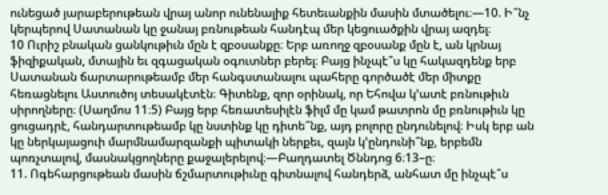ունեցած յարաբերութեան վրայ անոր ունենալիք հետեւանքին մասին մտածելու։—10. Ի՞նչ կերպերով Սատանան կը ջանայ բռնութեան հանդէպ մեր կեցուածքին վրայ ազդել։
10 Ուրիշ բնական ցանկութիւն մըն է զբօսանքը։ Երբ առողջ զբօսանք մըն է, ան կրնայ ֆիզիքական, մտային եւ զգացական օգուտներ բերել։ Բայց ինչպէ՞ս կը հակազդենք երբ Սատանան ճարտարութեամբ մեր հանգստանալու պահերը գործածէ մեր միտքը հեռացնելու Աստուծոյ տեսակէտէն։ Գիտենք, զոր օրինակ, որ Եհովա կ’ատէ բռնութիւն սիրողները։ (Սաղմոս 11։5) Բայց երբ հեռատեսիլէն ֆիլմ մը կամ թատրոն մը բռնութիւն կը ցուցադրէ, հանդարտութեամբ կը նստինք կը դիտե՞նք, այդ բոլորը ընդունելով։ Իսկ երբ ան կը ներկայացուի մարմնամարզանքի պիտակի ներքեւ, զայն կ’ընդունի՞նք, երբեմն պոռչտալով, մասնակցողները քաջալերելով։—Բաղդատել Ծննդոց 6։13–ը։
11. Ոգեհարցութեան մասին ճշմարտութիւնը գիտնալով հանդերձ, անհատ մը ինչպէ՞ս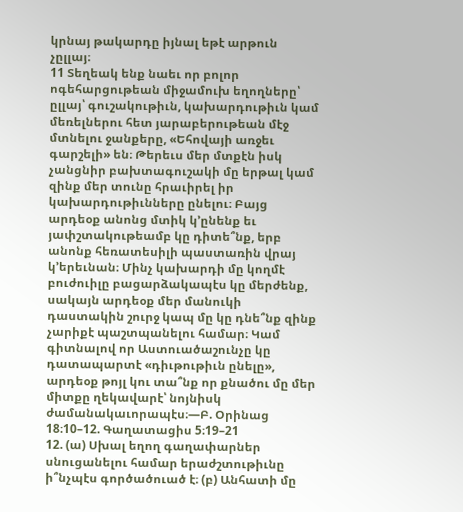կրնայ թակարդը իյնալ եթէ արթուն չըլլայ։
11 Տեղեակ ենք նաեւ որ բոլոր ոգեհարցութեան միջամուխ եղողները՝ ըլլայ՝ գուշակութիւն, կախարդութիւն կամ մեռելներու հետ յարաբերութեան մէջ մտնելու ջանքերը, «Եհովայի առջեւ գարշելի» են։ Թերեւս մեր մտքէն իսկ չանցնիր բախտագուշակի մը երթալ կամ զինք մեր տունը հրաւիրել իր կախարդութիւնները ընելու։ Բայց արդեօք անոնց մտիկ կ’ընենք եւ յափշտակութեամբ կը դիտե՞նք, երբ անոնք հեռատեսիլի պաստառին վրայ կ’երեւնան։ Մինչ կախարդի մը կողմէ բուժուիլը բացարձակապէս կը մերժենք, սակայն արդեօք մեր մանուկի դաստակին շուրջ կապ մը կը դնե՞նք զինք չարիքէ պաշտպանելու համար։ Կամ գիտնալով որ Աստուածաշունչը կը դատապարտէ «դիւթութիւն ընելը», արդեօք թոյլ կու տա՞նք որ քնածու մը մեր միտքը ղեկավարէ՝ նոյնիսկ ժամանակաւորապէս։—Բ. Օրինաց 18։10–12. Գաղատացիս 5։19–21
12. (ա) Սխալ եղող գաղափարներ սնուցանելու համար երաժշտութիւնը ի՞նչպէս գործածուած է։ (բ) Անհատի մը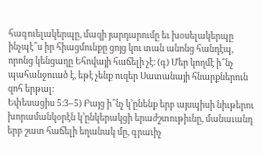հագուելակերպը, մազի յարդարումը եւ խօսելակերպը ինչպէ՞ս իր հիացմունքը ցոյց կու տան անոնց հանդէպ, որոնց կենցաղը Եհովայի հաճելի չէ։ (գ) Մեր կողմէ ի՞նչ պահանջուած է, եթէ չենք ուզեր Սատանայի հնարքներուն զոհ երթալ։
Եփեսացիս 5։3–5) Բայց ի՞նչ կ’ընենք երբ այսպիսի նիւթերու խորամանկօրէն կ’ընկերակցի երաժշտութիւնը, մանաւանդ երբ շատ հաճելի եղանակ մը, գրաւիչ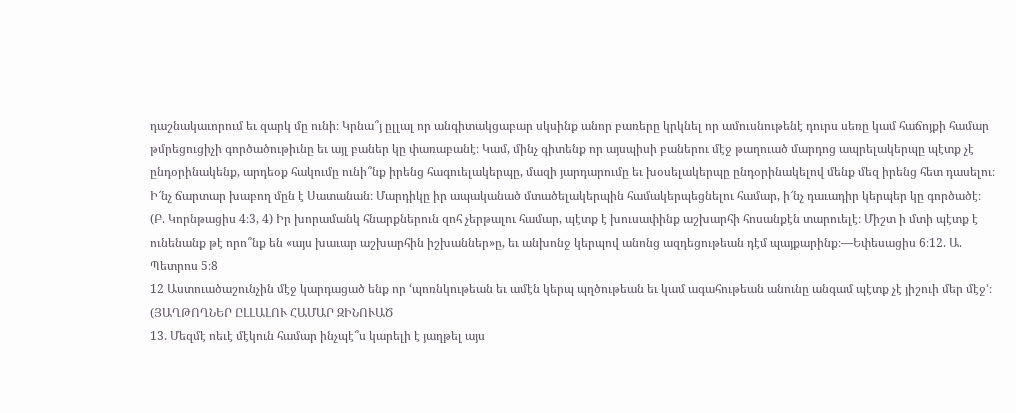դաշնակաւորում եւ զարկ մը ունի։ Կրնա՞յ ըլլալ որ անգիտակցաբար սկսինք անոր բառերը կրկնել որ ամուսնութենէ դուրս սեռը կամ հաճոյքի համար թմրեցուցիչի գործածութիւնը եւ այլ բաներ կը փառաբանէ։ Կամ, մինչ գիտենք որ այսպիսի բաներու մէջ թաղուած մարդոց ապրելակերպը պէտք չէ ընդօրինակենք, արդեօք հակումը ունի՞նք իրենց հագուելակերպը, մազի յարդարումը եւ խօսելակերպը ընդօրինակելով մենք մեզ իրենց հետ դասելու։ Ի՜նչ ճարտար խաբող մըն է Սատանան։ Մարդիկը իր ապականած մտածելակերպին համակերպեցնելու համար, ի՜նչ դաւադիր կերպեր կը գործածէ։ (Բ. Կորնթացիս 4։3, 4) Իր խորամանկ հնարքներուն զոհ չերթալու համար, պէտք է խուսափինք աշխարհի հոսանքէն տարուելէ։ Միշտ ի մտի պէտք է ունենանք թէ որո՞նք են «այս խաւար աշխարհին իշխաններ»ը, եւ անխոնջ կերպով անոնց ազդեցութեան դէմ պայքարինք։—Եփեսացիս 6։12. Ա. Պետրոս 5։8
12 Աստուածաշունչին մէջ կարդացած ենք որ ‘պոռնկութեան եւ ամէն կերպ պղծութեան եւ կամ ագահութեան անունը անգամ պէտք չէ յիշուի մեր մէջ’։ (ՅԱՂԹՈՂՆԵՐ ԸԼԼԱԼՈՒ ՀԱՄԱՐ ԶԻՆՈՒԱԾ
13. Մեզմէ ոեւէ մէկուն համար ինչպէ՞ս կարելի է յաղթել այս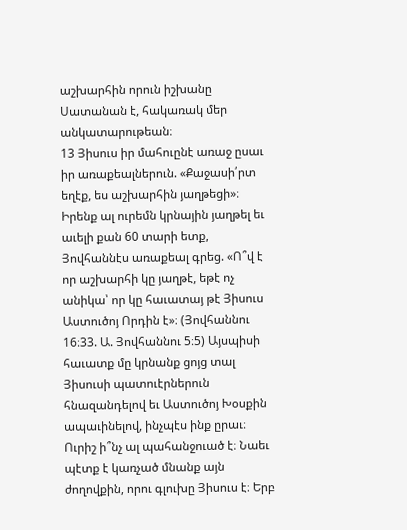աշխարհին որուն իշխանը Սատանան է, հակառակ մեր անկատարութեան։
13 Յիսուս իր մահուընէ առաջ ըսաւ իր առաքեալներուն. «Քաջասի՛րտ եղէք, ես աշխարհին յաղթեցի»։ Իրենք ալ ուրեմն կրնային յաղթել եւ աւելի քան 60 տարի ետք, Յովհաննէս առաքեալ գրեց. «Ո՞վ է որ աշխարհի կը յաղթէ, եթէ ոչ անիկա՝ որ կը հաւատայ թէ Յիսուս Աստուծոյ Որդին է»։ (Յովհաննու 16։33. Ա. Յովհաննու 5։5) Այսպիսի հաւատք մը կրնանք ցոյց տալ Յիսուսի պատուէրներուն հնազանդելով եւ Աստուծոյ Խօսքին ապաւինելով, ինչպէս ինք ըրաւ։ Ուրիշ ի՞նչ ալ պահանջուած է։ Նաեւ պէտք է կառչած մնանք այն ժողովքին, որու գլուխը Յիսուս է։ Երբ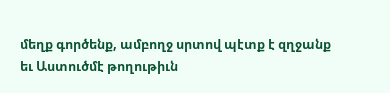մեղք գործենք, ամբողջ սրտով պէտք է զղջանք եւ Աստուծմէ թողութիւն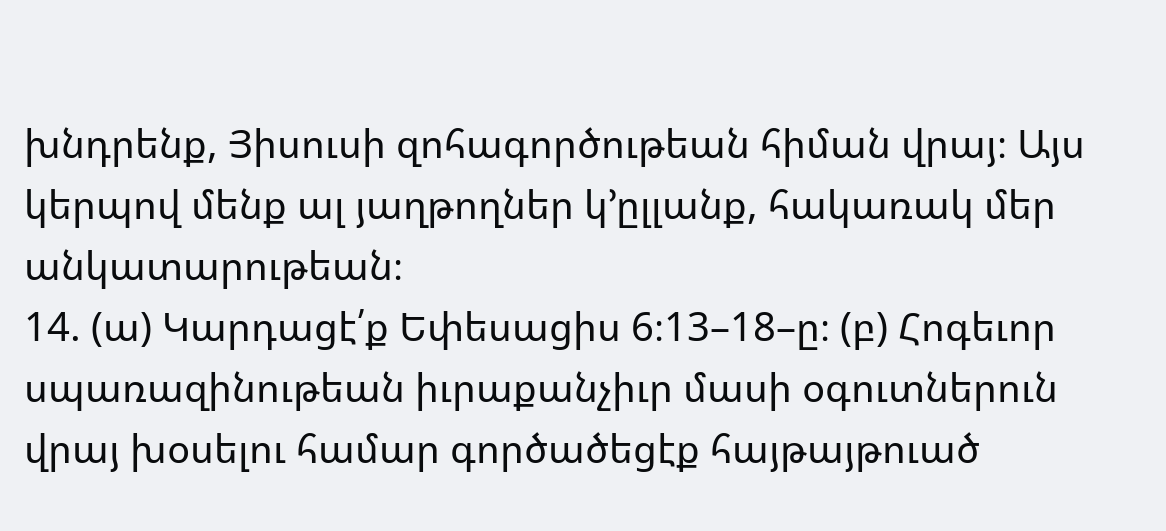խնդրենք, Յիսուսի զոհագործութեան հիման վրայ։ Այս կերպով մենք ալ յաղթողներ կ’ըլլանք, հակառակ մեր անկատարութեան։
14. (ա) Կարդացէ՛ք Եփեսացիս 6։13–18–ը։ (բ) Հոգեւոր սպառազինութեան իւրաքանչիւր մասի օգուտներուն վրայ խօսելու համար գործածեցէք հայթայթուած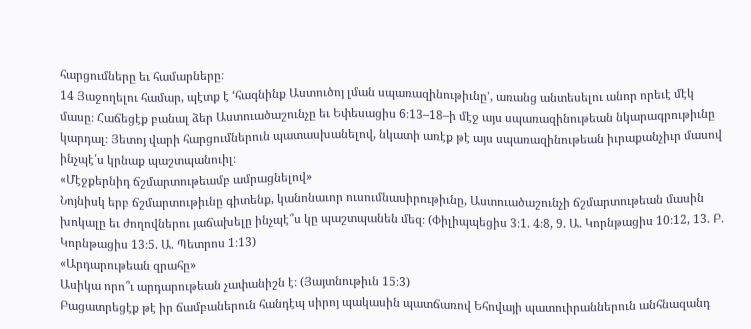հարցումները եւ համարները։
14 Յաջողելու համար, պէտք է ‘հագնինք Աստուծոյ լման սպառազինութիւնը’, առանց անտեսելու անոր որեւէ մէկ մասը։ Հաճեցէք բանալ ձեր Աստուածաշունչը եւ Եփեսացիս 6։13–18–ի մէջ այս սպառազինութեան նկարագրութիւնը կարդալ։ Յետոյ վարի հարցումներուն պատասխանելով, նկատի առէք թէ այս սպառազինութեան իւրաքանչիւր մասով ինչպէ՛ս կրնաք պաշտպանուիլ։
«Մէջքերնիդ ճշմարտութեամբ ամրացնելով»
Նոյնիսկ երբ ճշմարտութիւնը գիտենք, կանոնաւոր ուսումնասիրութիւնը, Աստուածաշունչի ճշմարտութեան մասին խոկալը եւ ժողովներու յաճախելը ինչպէ՞ս կը պաշտպանեն մեզ։ (Փիլիպպեցիս 3։1. 4։8, 9. Ա. Կորնթացիս 10։12, 13. Բ. Կորնթացիս 13։5. Ա. Պետրոս 1։13)
«Արդարութեան զրահը»
Ասիկա որո՞ւ արդարութեան չափանիշն է։ (Յայտնութիւն 15։3)
Բացատրեցէք թէ իր ճամբաներուն հանդէպ սիրոյ պակասին պատճառով Եհովայի պատուիրաններուն անհնազանդ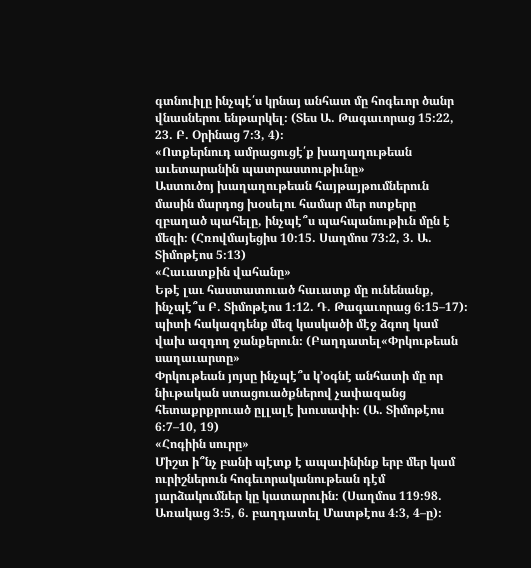գտնուիլը ինչպէ՛ս կրնայ անհատ մը հոգեւոր ծանր վնասներու ենթարկել։ (Տես Ա. Թագաւորաց 15։22, 23. Բ. Օրինաց 7։3, 4)։
«Ոտքերնուդ ամրացուցէ՛ք խաղաղութեան աւետարանին պատրաստութիւնը»
Աստուծոյ խաղաղութեան հայթայթումներուն մասին մարդոց խօսելու համար մեր ոտքերը զբաղած պահելը, ինչպէ՞ս պահպանութիւն մըն է մեզի։ (Հռովմայեցիս 10։15. Սաղմոս 73։2, 3. Ա. Տիմոթէոս 5։13)
«Հաւատքին վահանը»
Եթէ լաւ հաստատուած հաւատք մը ունենանք, ինչպէ՞ս Բ. Տիմոթէոս 1։12. Դ. Թագաւորաց 6։15–17)։
պիտի հակազդենք մեզ կասկածի մէջ ձգող կամ վախ ազդող ջանքերուն։ (Բաղդատել«Փրկութեան սաղաւարտը»
Փրկութեան յոյսը ինչպէ՞ս կ’օգնէ անհատի մը որ նիւթական ստացուածքներով չափազանց հետաքրքրուած ըլլալէ խուսափի։ (Ա. Տիմոթէոս 6։7–10, 19)
«Հոգիին սուրը»
Միշտ ի՞նչ բանի պէտք է ապաւինինք երբ մեր կամ ուրիշներուն հոգեւորականութեան դէմ յարձակումներ կը կատարուին։ (Սաղմոս 119։98. Առակաց 3։5, 6. բաղդատել Մատթէոս 4։3, 4–ը)։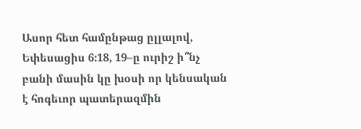Ասոր հետ համընթաց ըլլալով, Եփեսացիս 6։18, 19–ը ուրիշ ի՞նչ բանի մասին կը խօսի որ կենսական է հոգեւոր պատերազմին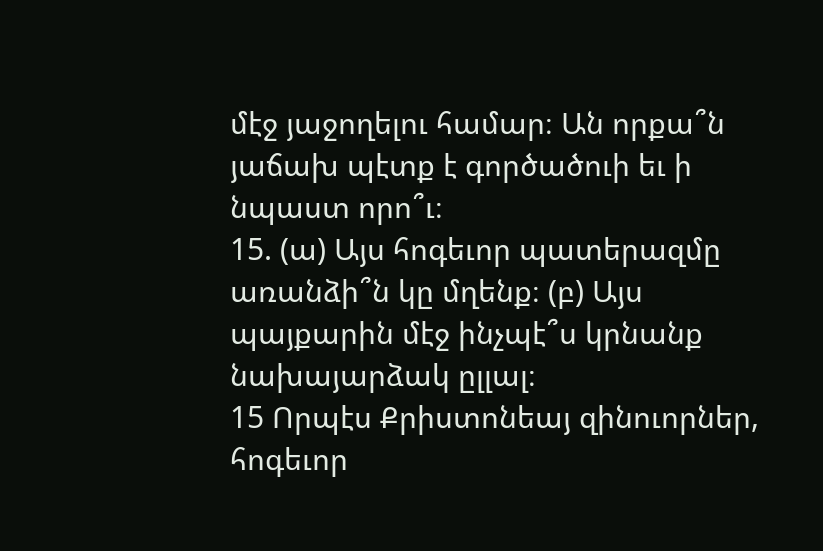մէջ յաջողելու համար։ Ան որքա՞ն յաճախ պէտք է գործածուի եւ ի նպաստ որո՞ւ։
15. (ա) Այս հոգեւոր պատերազմը առանձի՞ն կը մղենք։ (բ) Այս պայքարին մէջ ինչպէ՞ս կրնանք նախայարձակ ըլլալ։
15 Որպէս Քրիստոնեայ զինուորներ, հոգեւոր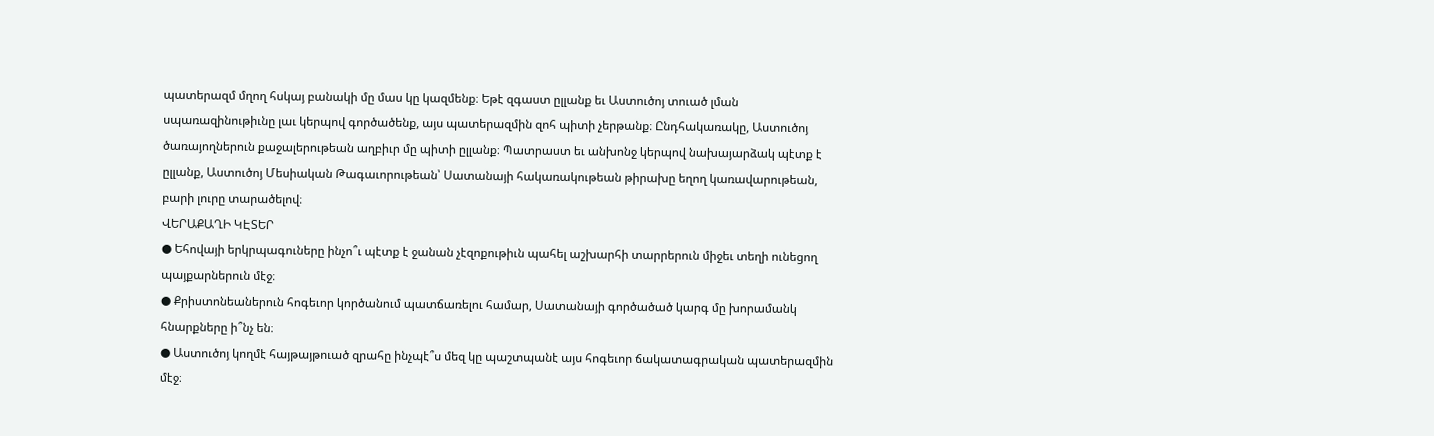պատերազմ մղող հսկայ բանակի մը մաս կը կազմենք։ Եթէ զգաստ ըլլանք եւ Աստուծոյ տուած լման սպառազինութիւնը լաւ կերպով գործածենք, այս պատերազմին զոհ պիտի չերթանք։ Ընդհակառակը, Աստուծոյ ծառայողներուն քաջալերութեան աղբիւր մը պիտի ըլլանք։ Պատրաստ եւ անխոնջ կերպով նախայարձակ պէտք է ըլլանք, Աստուծոյ Մեսիական Թագաւորութեան՝ Սատանայի հակառակութեան թիրախը եղող կառավարութեան, բարի լուրը տարածելով։
ՎԵՐԱՔԱՂԻ ԿԷՏԵՐ
● Եհովայի երկրպագուները ինչո՞ւ պէտք է ջանան չէզոքութիւն պահել աշխարհի տարրերուն միջեւ տեղի ունեցող պայքարներուն մէջ։
● Քրիստոնեաներուն հոգեւոր կործանում պատճառելու համար, Սատանայի գործածած կարգ մը խորամանկ հնարքները ի՞նչ են։
● Աստուծոյ կողմէ հայթայթուած զրահը ինչպէ՞ս մեզ կը պաշտպանէ այս հոգեւոր ճակատագրական պատերազմին մէջ։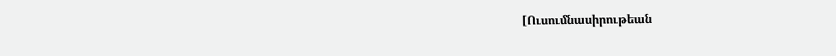[Ուսումնասիրութեան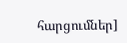հարցումներ]